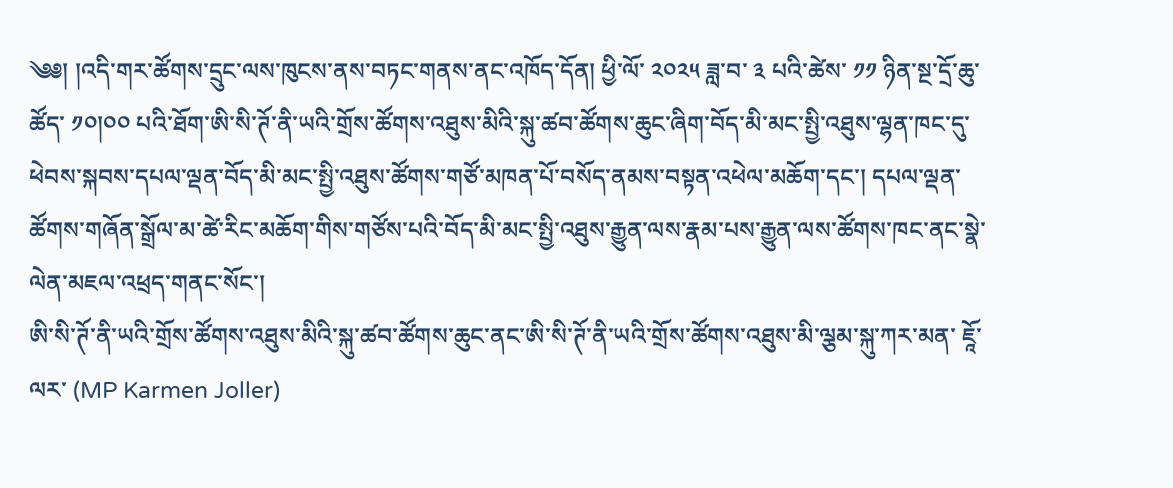༄༅། །འདི་གར་ཚོགས་དྲུང་ལས་ཁུངས་ནས་བཏང་གནས་ནང་འཁོད་དོན། ཕྱི་ལོ་ ༢༠༢༥ ཟླ་བ་ ༣ པའི་ཚེས་ ༡༡ ཉིན་སྔ་དྲོ་ཆུ་ཚོད་ ༡༠།༠༠ པའི་ཐོག་ཨི་སི་ཊོ་ནི་ཡའི་གྲོས་ཚོགས་འཐུས་མིའི་སྐུ་ཚབ་ཚོགས་ཆུང་ཞིག་བོད་མི་མང་སྤྱི་འཐུས་ལྷན་ཁང་དུ་ཕེབས་སྐབས་དཔལ་ལྡན་བོད་མི་མང་སྤྱི་འཐུས་ཚོགས་གཙོ་མཁན་པོ་བསོད་ནམས་བསྟན་འཕེལ་མཆོག་དང་། དཔལ་ལྡན་ཚོགས་གཞོན་སྒྲོལ་མ་ཚེ་རིང་མཆོག་གིས་གཙོས་པའི་བོད་མི་མང་སྤྱི་འཐུས་རྒྱུན་ལས་རྣམ་པས་རྒྱུན་ལས་ཚོགས་ཁང་ནང་སྣེ་ལེན་མཇལ་འཕྲད་གནང་སོང་།
ཨི་སི་ཊོ་ནི་ཡའི་གྲོས་ཚོགས་འཐུས་མིའི་སྐུ་ཚབ་ཚོགས་ཆུང་ནང་ཨི་སི་ཊོ་ནི་ཡའི་གྲོས་ཚོགས་འཐུས་མི་ལྕམ་སྐུ་ཀར་མན་ ཇཱོ་ལར་ (MP Karmen Joller)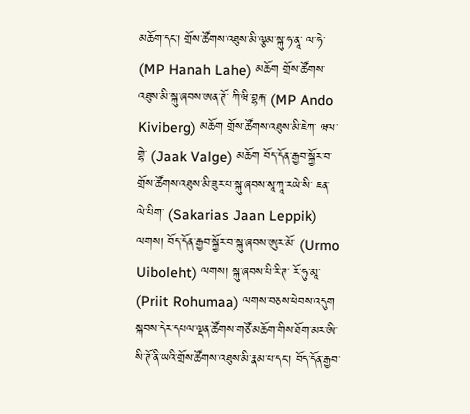མཆོག་དང་། གྲོས་ཚོགས་འཐུས་མི་ལྕམ་སྐུ་ཧ་ནཱ་ ལ་ཧེ་ (MP Hanah Lahe) མཆོག གྲོས་ཚོགས་འཐུས་མི་སྐུ་ཞབས་ཨན་ཊོ་ ཀི་ཝི་བྷརྐ་ (MP Ando Kiviberg) མཆོག གྲོས་ཚོགས་འཐུས་མི་ཇེཀ་ ཝལ་གྷེ་ (Jaak Valge) མཆོག བོད་དོན་རྒྱབ་སྐྱོར་བ་གྲོས་ཚོགས་འཐུས་མི་ཟུར་པ་སྐུ་ཞབས་སཱ་ཀཱ་རཡེ་སི་ ཇན་ ལེ་པིག་ (Sakarias Jaan Leppik) ལགས། བོད་དོན་རྒྱབ་སྐྱོར་བ་སྐུ་ཞབས་ཨུར་མོ་ (Urmo Uiboleht) ལགས། སྐུ་ཞབས་པི་རི་ཊ་ རོ་ཧུ་མཱ་ (Priit Rohumaa) ལགས་བཅས་ཕེབས་འདུག
སྐབས་དེར་དཔལ་ལྡན་ཚོགས་གཙོ་མཆོག་གིས་ཐོག་མར་ཨི་སི་ཊོ་ནི་ཡའི་གྲོས་ཚོགས་འཐུས་མི་རྣམ་པ་དང་། བོད་དོན་རྒྱབ་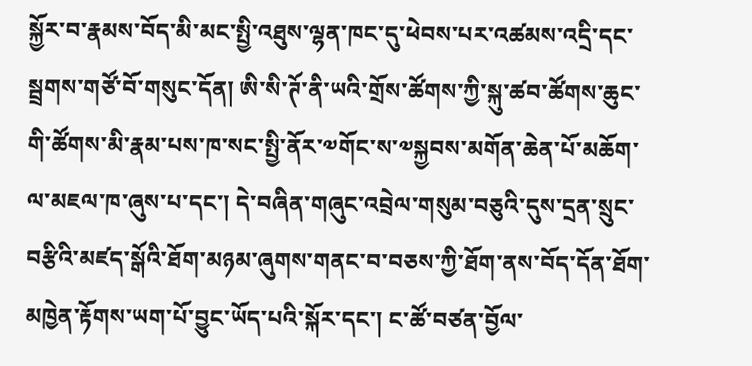སྐྱོར་བ་རྣམས་བོད་མི་མང་སྤྱི་འཐུས་ལྷན་ཁང་དུ་ཕེབས་པར་འཚམས་འདྲི་དང་སྦྲགས་གཙོ་བོ་གསུང་དོན། ཨི་སི་ཊོ་ནི་ཡའི་གྲོས་ཚོགས་ཀྱི་སྐུ་ཚབ་ཚོགས་ཆུང་གི་ཚོགས་མི་རྣམ་པས་ཁ་སང་སྤྱི་ནོར་༧གོང་ས་༧སྐྱབས་མགོན་ཆེན་པོ་མཆོག་ལ་མཇལ་ཁ་ཞུས་པ་དང་། དེ་བཞིན་གཞུང་འབྲེལ་གསུམ་བཅུའི་དུས་དྲན་སྲུང་བརྩིའི་མཛད་སྒོའི་ཐོག་མཉམ་ཞུགས་གནང་བ་བཅས་ཀྱི་ཐོག་ནས་བོད་དོན་ཐོག་མཁྱེན་རྟོགས་ཡག་པོ་བྱུང་ཡོད་པའི་སྐོར་དང་། ང་ཚོ་བཙན་བྱོལ་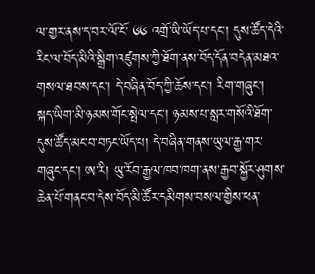ལ་གྱར་ནས་ད་བར་ལོ་ངོ་ ༦༦ འགྲོ་ཡི་ཡོད་པ་དང་། དུས་ཚོད་དེའི་རིང་ལ་བོད་མིའི་སྒྲིག་འཛུགས་ཀྱི་ཐོག་ནས་བོད་དོན་བདེན་མཐའ་གསལ་ཐབས་དང་། དེ་བཞིན་བོད་ཀྱི་ཆོས་དང་། རིག་གཞུང་། སྐད་ཡིག་མི་ཉམས་གོང་སྤེལ་དང་། ཉམས་པ་སླར་གསོའི་ཐོག་དུས་ཚོད་མང་བ་བཏང་ཡོད་པ། དེ་བཞིན་གནས་ཡུལ་རྒྱ་གར་གཞུང་དང་། ཨ་རི། ཡུ་རོབ་རྒྱལ་ཁབ་ཁག་ནས་རྒྱབ་སྐྱོར་ཤུགས་ཆེན་པོ་གནང་བ་དེས་བོད་མི་ཚོར་དམིགས་བསལ་གྱིས་ཕན་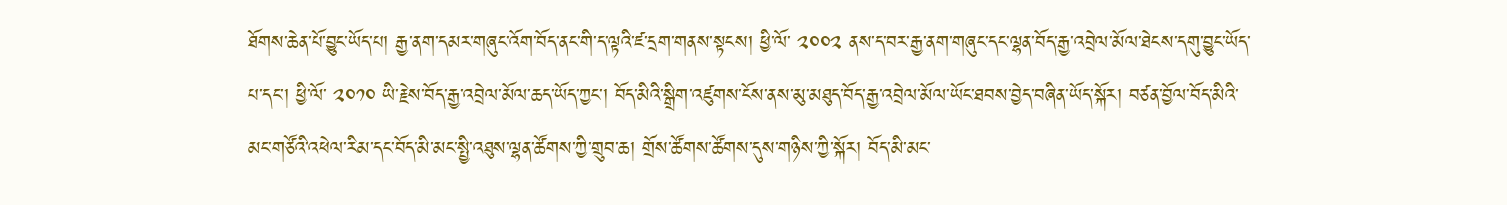ཐོགས་ཆེན་པོ་བྱུང་ཡོད་པ། རྒྱ་ནག་དམར་གཞུང་འོག་བོད་ནང་གི་ད་ལྟའི་ཛ་དྲག་གནས་སྟངས། ཕྱི་ལོ་ ༢༠༠༢ ནས་ད་བར་རྒྱ་ནག་གཞུང་དང་ལྷན་བོད་རྒྱ་འབྲེལ་མོལ་ཐེངས་དགུ་བྱུང་ཡོད་པ་དང་། ཕྱི་ལོ་ ༢༠༡༠ ཡི་རྗེས་བོད་རྒྱ་འབྲེལ་མོལ་ཆད་ཡོད་ཀྱང་། བོད་མིའི་སྒྲིག་འཛུགས་ངོས་ནས་མུ་མཐུད་བོད་རྒྱ་འབྲེལ་མོལ་ཡོང་ཐབས་བྱེད་བཞིན་ཡོད་སྐོར། བཙན་བྱོལ་བོད་མིའི་མང་གཙོའི་འཕེལ་རིམ་དང་བོད་མི་མང་སྤྱི་འཐུས་ལྷན་ཚོགས་ཀྱི་གྲུབ་ཆ། གྲོས་ཚོགས་ཚོགས་དུས་གཉིས་ཀྱི་སྐོར། བོད་མི་མང་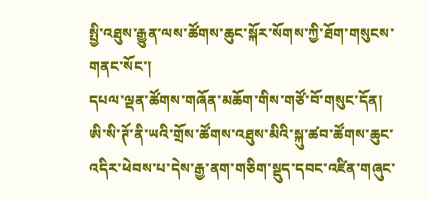སྤྱི་འཐུས་རྒྱུན་ལས་ཚོགས་ཆུང་སྐོར་སོགས་ཀྱི་ཐོག་གསུངས་གནང་སོང་།
དཔལ་ལྡན་ཚོགས་གཞོན་མཆོག་གིས་གཙོ་བོ་གསུང་དོན། ཨི་སི་ཊོ་ནི་ཡའི་གྲོས་ཚོགས་འཐུས་མིའི་སྐུ་ཚབ་ཚོགས་ཆུང་འདིར་ཕེབས་པ་དེས་རྒྱ་ནག་གཅིག་སྡུད་དབང་འཛིན་གཞུང་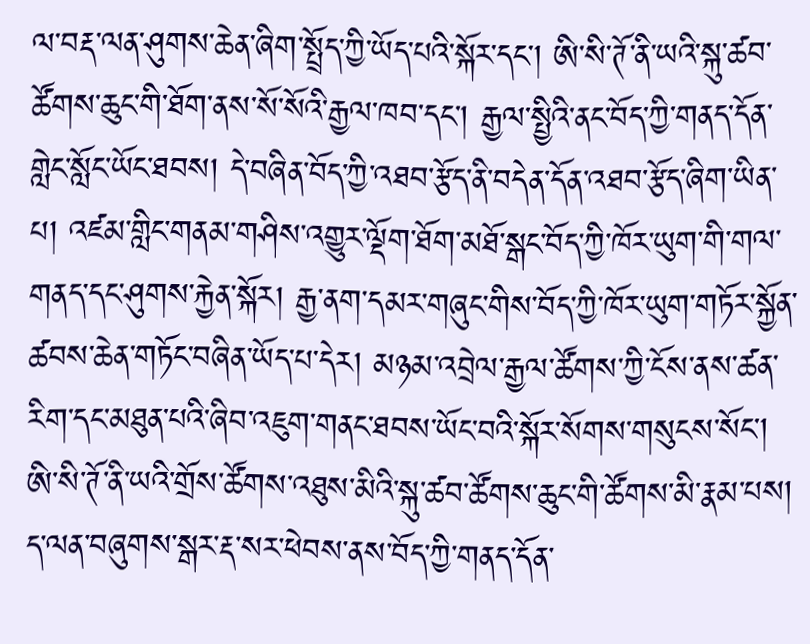ལ་བརྡ་ལན་ཤུགས་ཆེན་ཞིག་སྤྲོད་ཀྱི་ཡོད་པའི་སྐོར་དང་། ཨི་སི་ཊོ་ནི་ཡའི་སྐུ་ཚབ་ཚོགས་ཆུང་གི་ཐོག་ནས་སོ་སོའི་རྒྱལ་ཁབ་དང་། རྒྱལ་སྤྱིའི་ནང་བོད་ཀྱི་གནད་དོན་གླེང་སློང་ཡོང་ཐབས། དེ་བཞིན་བོད་ཀྱི་འཐབ་རྩོད་ནི་བདེན་དོན་འཐབ་རྩོད་ཞིག་ཡིན་པ། འཛམ་གླིང་གནམ་གཤིས་འགྱུར་ལྡོག་ཐོག་མཐོ་སྒང་བོད་ཀྱི་ཁོར་ཡུག་གི་གལ་གནད་དང་ཤུགས་རྐྱེན་སྐོར། རྒྱ་ནག་དམར་གཞུང་གིས་བོད་ཀྱི་ཁོར་ཡུག་གཏོར་སྐྱོན་ཚབས་ཆེན་གཏོང་བཞིན་ཡོད་པ་དེར། མཉམ་འབྲེལ་རྒྱལ་ཚོགས་ཀྱི་ངོས་ནས་ཚན་རིག་དང་མཐུན་པའི་ཞིབ་འཇུག་གནང་ཐབས་ཡོང་བའི་སྐོར་སོགས་གསུངས་སོང་།
ཨི་སི་ཊོ་ནི་ཡའི་གྲོས་ཚོགས་འཐུས་མིའི་སྐུ་ཚབ་ཚོགས་ཆུང་གི་ཚོགས་མི་རྣམ་པས། ད་ལན་བཞུགས་སྒར་རྡ་སར་ཕེབས་ནས་བོད་ཀྱི་གནད་དོན་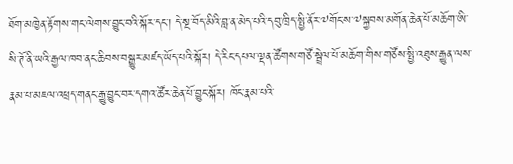ཐོག་མཁྱེན་རྟོགས་གང་ལེགས་བྱུང་བའི་སྐོར་དང་། དེ་སྔ་བོད་མིའི་བླ་ན་མེད་པའི་དབུ་ཁྲིད་སྤྱི་ནོར་༧གོང་ས་༧སྐྱབས་མགོན་ཆེན་པོ་མཆོག་ཨི་སི་ཊོ་ནི་ཡའི་རྒྱལ་ཁབ་ནང་ཆིབས་བསྒྱུར་མཛད་ཡོད་པའི་སྐོར། དེ་རིང་དཔལ་ལྡན་ཚོགས་གཙོ་སྦྲེལ་པོ་མཆོག་གིས་གཙོས་སྤྱི་འཐུས་རྒྱུན་ལས་རྣམ་པ་མཇལ་འཕྲད་གནང་རྒྱུ་བྱུང་བར་དགའ་ཚོར་ཆེན་པོ་བྱུང་སྐོར། ཁོང་རྣམ་པའི་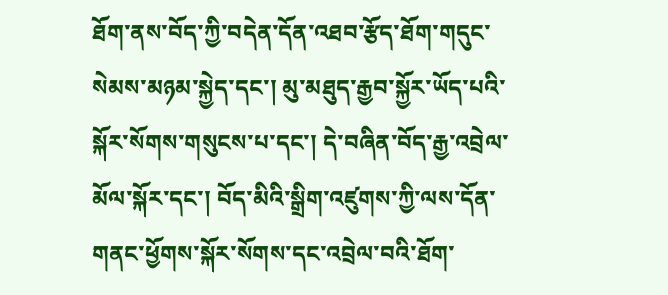ཐོག་ནས་བོད་ཀྱི་བདེན་དོན་འཐབ་རྩོད་ཐོག་གདུང་སེམས་མཉམ་སྐྱེད་དང་། མུ་མཐུད་རྒྱབ་སྐྱོར་ཡོད་པའི་སྐོར་སོགས་གསུངས་པ་དང་། དེ་བཞིན་བོད་རྒྱ་འབྲེལ་མོལ་སྐོར་དང་། བོད་མིའི་སྒྲིག་འཛུགས་ཀྱི་ལས་དོན་གནང་ཕྱོགས་སྐོར་སོགས་དང་འབྲེལ་བའི་ཐོག་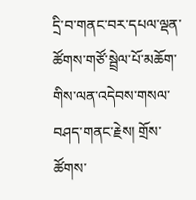དྲི་བ་གནང་བར་དཔལ་ལྡན་ཚོགས་གཙོ་སྦྲེལ་པོ་མཆོག་གིས་ལན་འདེབས་གསལ་བཤད་གནང་རྗེས། གྲོས་ཚོགས་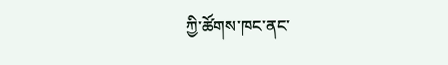ཀྱི་ཚོགས་ཁང་ནང་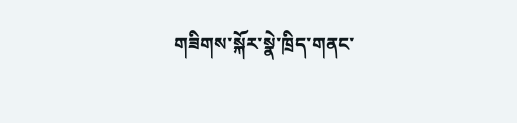གཟིགས་སྐོར་སྣེ་ཁྲིད་གནང་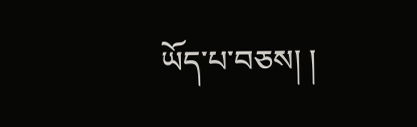ཡོད་པ་བཅས། །